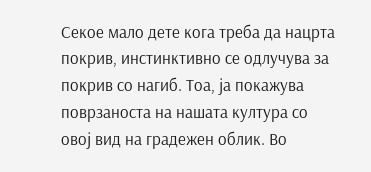Секое мало дете кога треба да нацрта покрив, инстинктивно се одлучува за покрив со нагиб. Tоа, ја покажува поврзаноста на нашата култура со овој вид на градежен облик. Во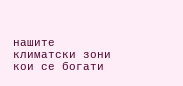нашите климатски зони кои се богати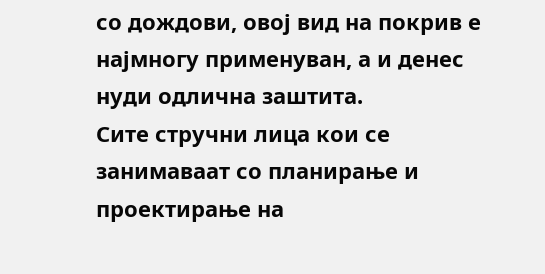со дождови, овој вид на покрив е најмногу применуван, а и денес нуди одлична заштита.
Сите стручни лица кои се занимаваат со планирање и проектирање на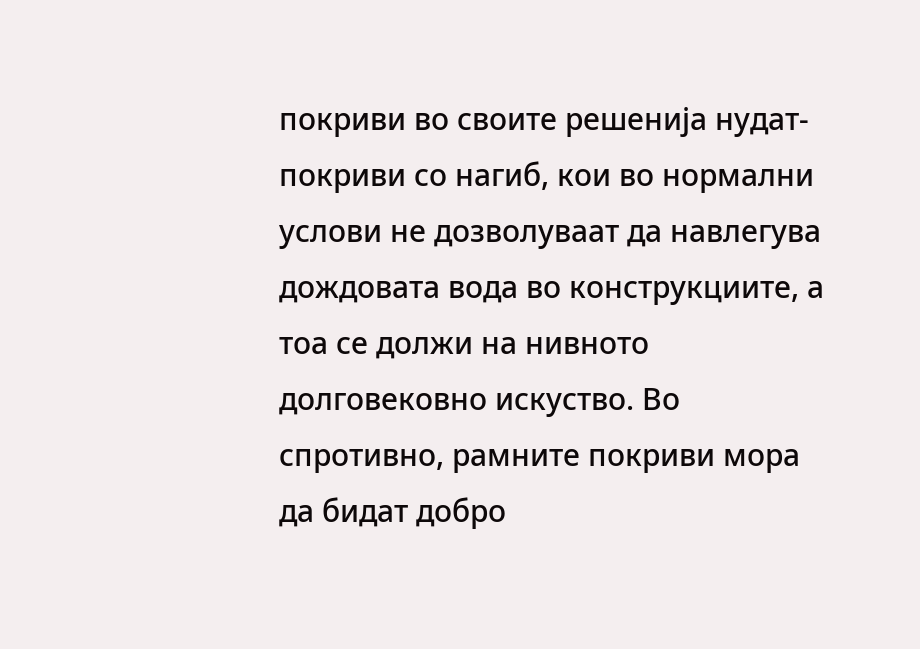покриви во своите решенија нудат- покриви со нагиб, кои во нормални услови не дозволуваат да навлегува дождовата вода во конструкциите, а тоа се должи на нивното долговековно искуство. Во спротивно, рамните покриви мора да бидат добро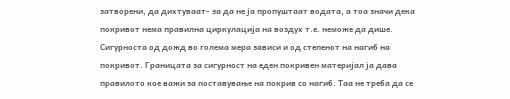затворени, да дихтуваат- за да не ја пропуштаат водата, а тоа значи дека покривот нема правилна циркулација на воздух т.е. неможе да дише.
Сигурноста од дожд во голема мера зависи и од степенот на нагиб на покривот. Границата за сигурност на еден покривен материјал ја дава правилото кое важи за поставување на покрив со нагиб. Таа не треба да се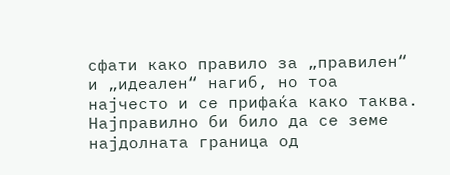сфати како правило за „правилен“ и „идеален“ нагиб, но тоа најчесто и се прифаќа како таква. Најправилно би било да се земе најдолната граница од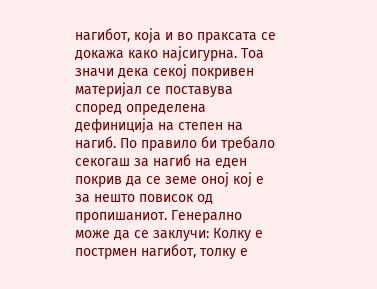нагибот, која и во праксата се докажа како најсигурна. Тоа значи дека секој покривен материјал се поставува според определена дефиниција на степен на нагиб. По правило би требало секогаш за нагиб на еден покрив да се земе оној кој е за нешто повисок од пропишаниот. Генерално може да се заклучи: Колку е пострмен нагибот, толку е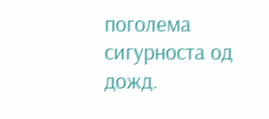поголема сигурноста од дожд.